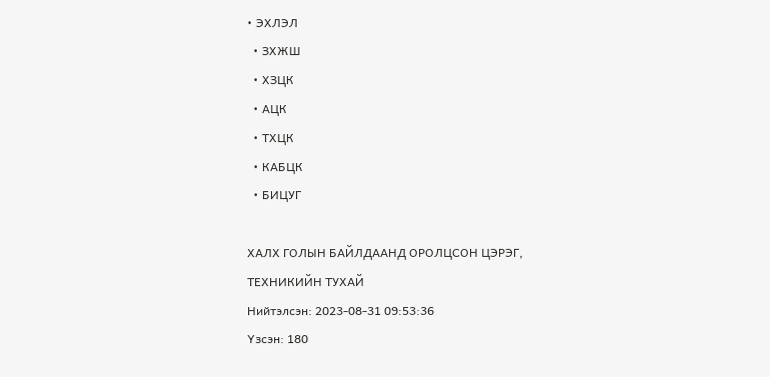• ЭХЛЭЛ
  • ЗХЖШ
  • ХЗЦК
  • АЦК
  • ТХЦК
  • КАБЦК
  • БИЦУГ

ХАЛХ ГОЛЫН БАЙЛДААНД ОРОЛЦСОН ЦЭРЭГ, ТЕХНИКИЙН ТУХАЙ
Нийтэлсэн: 2023-08-31 09:53:36
Үзсэн: 180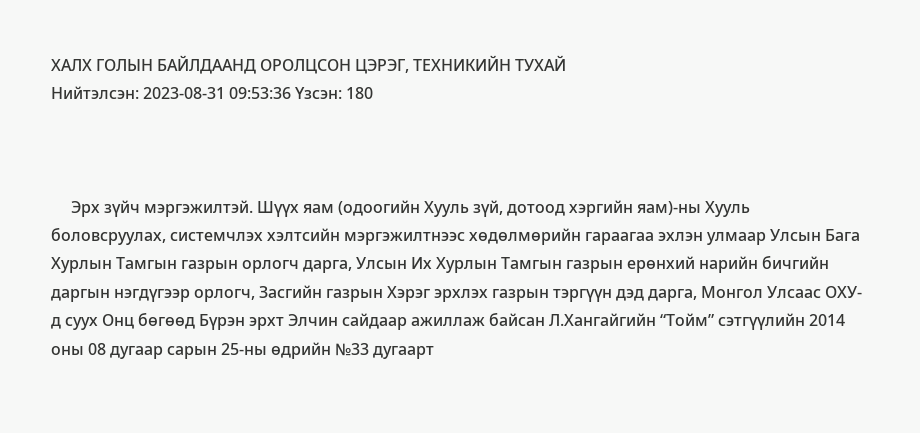ХАЛХ ГОЛЫН БАЙЛДААНД ОРОЛЦСОН ЦЭРЭГ, ТЕХНИКИЙН ТУХАЙ
Нийтэлсэн: 2023-08-31 09:53:36 Үзсэн: 180



     Эрх зүйч мэргэжилтэй. Шүүх яам (одоогийн Хууль зүй, дотоод хэргийн яам)-ны Хууль боловсруулах, системчлэх хэлтсийн мэргэжилтнээс хөдөлмөрийн гараагаа эхлэн улмаар Улсын Бага Хурлын Тамгын газрын орлогч дарга, Улсын Их Хурлын Тамгын газрын ерөнхий нарийн бичгийн даргын нэгдүгээр орлогч, Засгийн газрын Хэрэг эрхлэх газрын тэргүүн дэд дарга, Монгол Улсаас ОХУ-д суух Онц бөгөөд Бүрэн эрхт Элчин сайдаар ажиллаж байсан Л.Хангайгийн “Тойм” сэтгүүлийн 2014 оны 08 дугаар сарын 25-ны өдрийн №33 дугаарт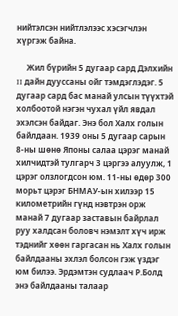нийтэлсэн нийтлэлээс хэсэгчлэн хүргэж байна.

     Жил бүрийн 5 дугаар сард Дэлхийн II дайн дууссаны ойг тэмдэглэдэг. 5 дугаар сард бас манай улсын түүхтэй холбоотой нэгэн чухал үйл явдал эхэлсэн байдаг. Энэ бол Халх голын байлдаан. 1939 оны 5 дугаар сарын 8-ны шөнө Японы салаа цэрэг манай хилчидтэй тулгарч 3 цэргээ алуулж, 1 цэрэг олзлогдсон юм. 11-ны өдөр 300 морьт цэрэг БНМАУ-ын хилээр 15 километрийн гүнд нэвтрэн орж манай 7 дугаар заставын байрлал руу халдсан боловч нэмэлт хүч ирж тэднийг хөөн гаргасан нь Халх голын байлдааны эхлэл болсон гэж үздэг юм билээ. Эрдэмтэн судлаач Р.Болд энэ байлдааны талаар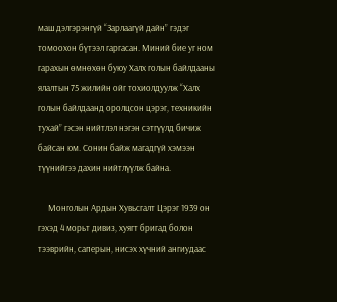маш дэлгэрэнгүй “Зарлаагүй дайн” гэдэг томоохон бүтээл гаргасан. Миний бие уг ном гарахын өмнөхөн буюу Халх голын байлдааны ялалтын 75 жилийн ойг тохиолдуулж “Халх голын байлдаанд оролцсон цэрэг, техникийн тухай” гэсэн нийтлэл нэгэн сэтгүүлд бичиж байсан юм. Сонин байж магадгүй хэмээн түүнийгээ дахин нийтлүүлж байна.

     Монголын Ардын Хувьсгалт Цэрэг 1939 он гэхэд 4 морьт дивиз, хуягт бригад болон тээврийн, саперын, нисэх хүчний ангиудаас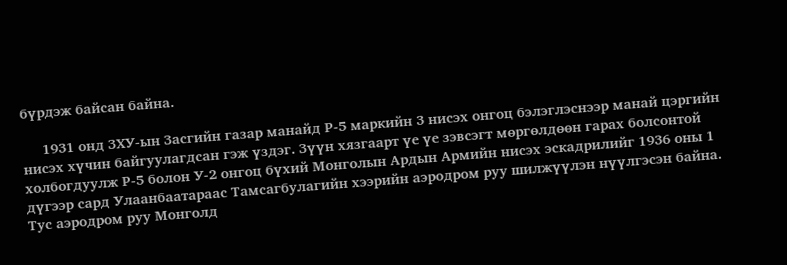бүрдэж байсан байна.

     1931 онд ЗХУ-ын Засгийн газар манайд Р-5 маркийн 3 нисэх онгоц бэлэглэснээр манай цэргийн нисэх хүчин байгуулагдсан гэж үздэг. Зүүн хязгаарт үе үе зэвсэгт мөргөлдөөн гарах болсонтой холбогдуулж Р-5 болон У-2 онгоц бүхий Монголын Ардын Армийн нисэх эскадрилийг 1936 оны 1 дүгээр сард Улаанбаатараас Тамсагбулагийн хээрийн аэродром руу шилжүүлэн нүүлгэсэн байна. Тус аэродром руу Монголд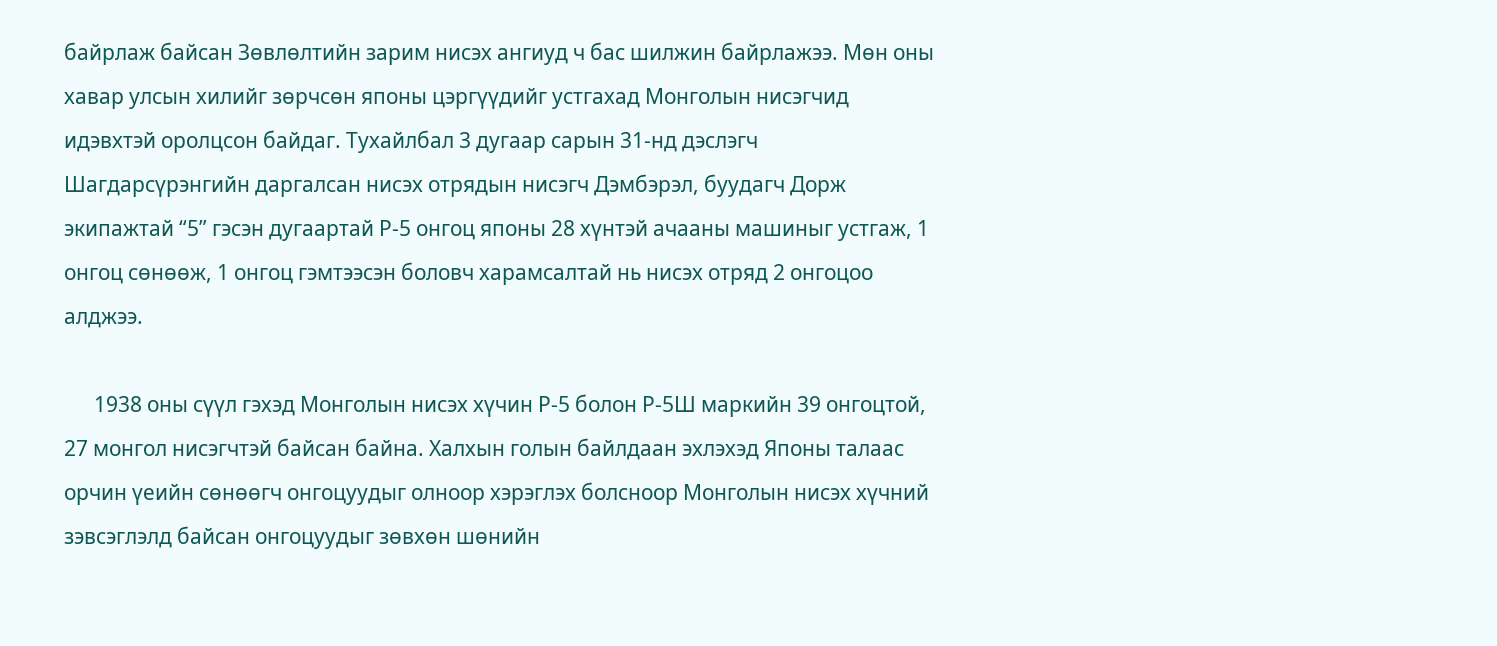байрлаж байсан Зөвлөлтийн зарим нисэх ангиуд ч бас шилжин байрлажээ. Мөн оны хавар улсын хилийг зөрчсөн японы цэргүүдийг устгахад Монголын нисэгчид идэвхтэй оролцсон байдаг. Тухайлбал 3 дугаар сарын 31-нд дэслэгч Шагдарсүрэнгийн даргалсан нисэх отрядын нисэгч Дэмбэрэл, буудагч Дорж экипажтай “5” гэсэн дугаартай Р-5 онгоц японы 28 хүнтэй ачааны машиныг устгаж, 1 онгоц сөнөөж, 1 онгоц гэмтээсэн боловч харамсалтай нь нисэх отряд 2 онгоцоо алджээ.

      1938 оны сүүл гэхэд Монголын нисэх хүчин Р-5 болон Р-5Ш маркийн 39 онгоцтой, 27 монгол нисэгчтэй байсан байна. Халхын голын байлдаан эхлэхэд Японы талаас орчин үеийн сөнөөгч онгоцуудыг олноор хэрэглэх болсноор Монголын нисэх хүчний зэвсэглэлд байсан онгоцуудыг зөвхөн шөнийн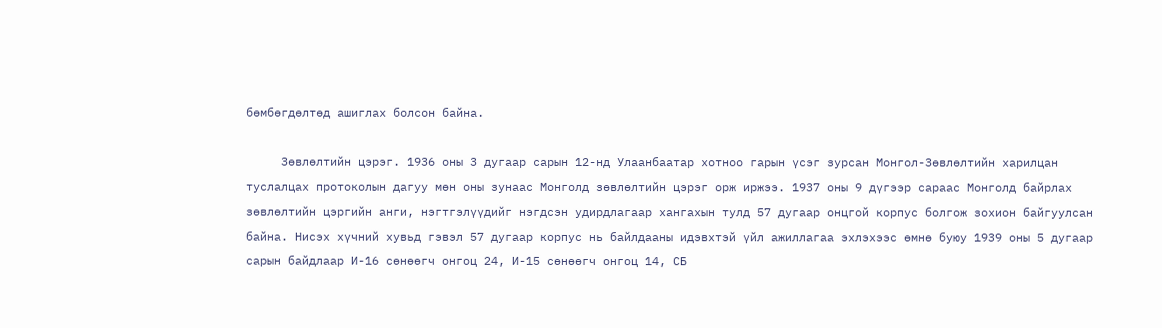бөмбөгдөлтөд ашиглах болсон байна.

     Зөвлөлтийн цэрэг. 1936 оны 3 дугаар сарын 12-нд Улаанбаатар хотноо гарын үсэг зурсан Монгол-Зөвлөлтийн харилцан туслалцах протоколын дагуу мөн оны зунаас Монголд зөвлөлтийн цэрэг орж иржээ. 1937 оны 9 дүгээр сараас Монголд байрлах зөвлөлтийн цэргийн анги, нэгтгэлүүдийг нэгдсэн удирдлагаар хангахын тулд 57 дугаар онцгой корпус болгож зохион байгуулсан байна. Нисэх хүчний хувьд гэвэл 57 дугаар корпус нь байлдааны идэвхтэй үйл ажиллагаа эхлэхээс өмнө буюу 1939 оны 5 дугаар сарын байдлаар И-16 сөнөөгч онгоц 24, И-15 сөнөөгч онгоц 14, СБ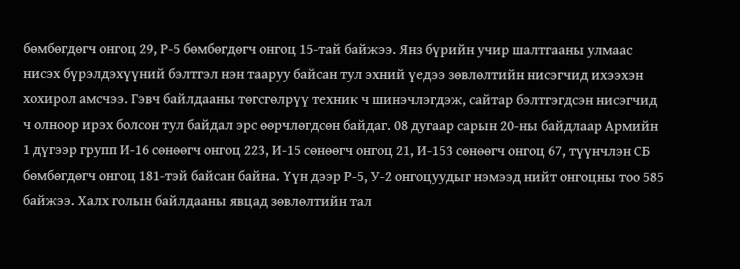бөмбөгдөгч онгоц 29, Р-5 бөмбөгдөгч онгоц 15-тай байжээ. Янз бүрийн учир шалтгааны улмаас нисэх бүрэлдэхүүний бэлтгэл нэн тааруу байсан тул эхний үедээ зөвлөлтийн нисэгчид ихээхэн хохирол амсчээ. Гэвч байлдааны төгсгөлрүү техник ч шинэчлэгдэж, сайтар бэлтгэгдсэн нисэгчид ч олноор ирэх болсон тул байдал эрс өөрчлөгдсөн байдаг. 08 дугаар сарын 20-ны байдлаар Армийн 1 дүгээр групп И-16 сөнөөгч онгоц 223, И-15 сөнөөгч онгоц 21, И-153 сөнөөгч онгоц 67, түүнчлэн СБ бөмбөгдөгч онгоц 181-тэй байсан байна. Үүн дээр Р-5, У-2 онгоцуудыг нэмээд нийт онгоцны тоо 585 байжээ. Халх голын байлдааны явцад зөвлөлтийн тал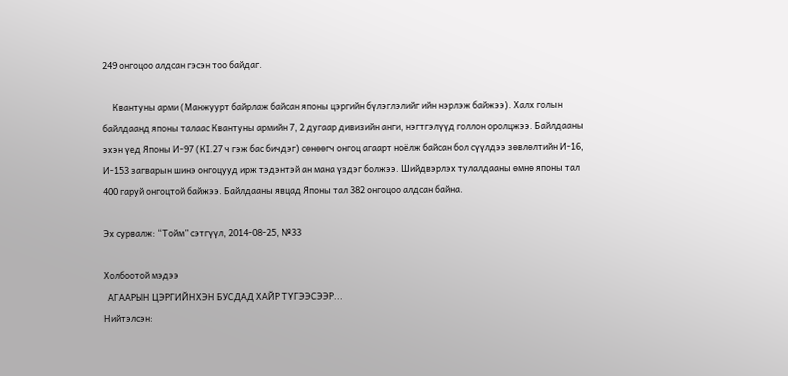249 онгоцоо алдсан гэсэн тоо байдаг.

     Квантуны арми (Манжуурт байрлаж байсан японы цэргийн бүлэглэлийг ийн нэрлэж байжээ). Халх голын байлдаанд японы талаас Квантуны армийн 7, 2 дугаар дивизийн анги, нэгтгэлүүд голлон оролцжээ. Байлдааны эхэн үед Японы И-97 (КI.27 ч гэж бас бичдэг) сөнөөгч онгоц агаарт ноёлж байсан бол сүүлдээ зөвлөлтийн И-16, И-153 загварын шинэ онгоцууд ирж тэдэнтэй ан мана үздэг болжээ. Шийдвэрлэх тулалдааны өмнө японы тал 400 гаруй онгоцтой байжээ. Байлдааны явцад Японы тал 382 онгоцоо алдсан байна.

Эх сурвалж: “Тойм” сэтгүүл, 2014-08-25, №33

Холбоотой мэдээ
  АГААРЫН ЦЭРГИЙНХЭН БУСДАД ХАЙР ТҮГЭЭСЭЭР...
Нийтэлсэн: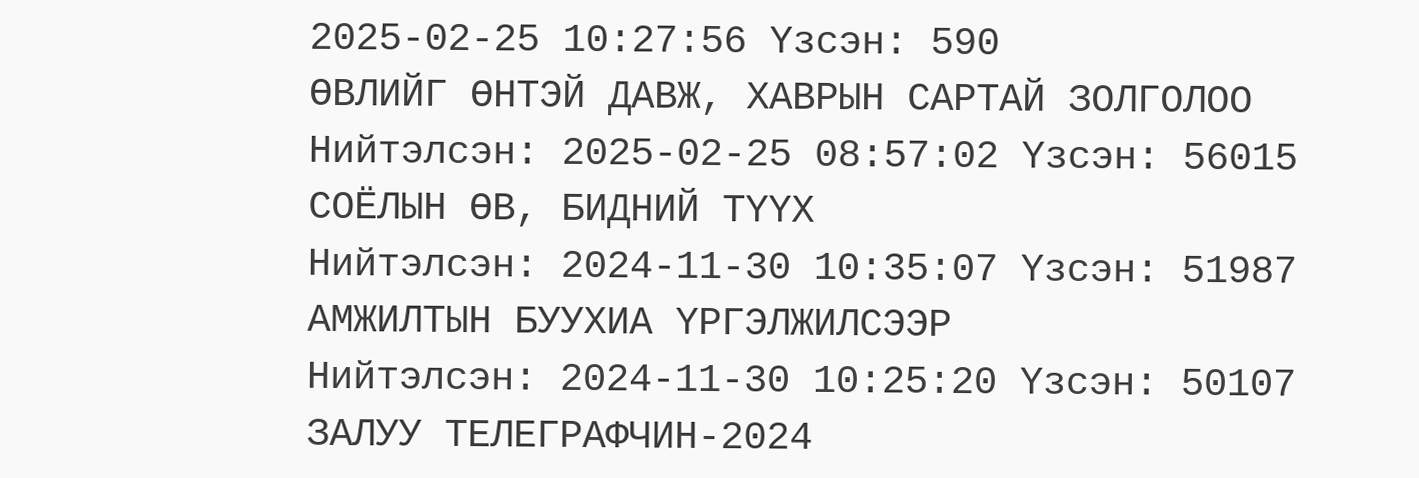2025-02-25 10:27:56 Үзсэн: 590
ӨВЛИЙГ ӨНТЭЙ ДАВЖ, ХАВРЫН САРТАЙ ЗОЛГОЛОО
Нийтэлсэн: 2025-02-25 08:57:02 Үзсэн: 56015
СОЁЛЫН ӨВ, БИДНИЙ ТҮҮХ
Нийтэлсэн: 2024-11-30 10:35:07 Үзсэн: 51987
АМЖИЛТЫН БУУХИА ҮРГЭЛЖИЛСЭЭР
Нийтэлсэн: 2024-11-30 10:25:20 Үзсэн: 50107
ЗАЛУУ ТЕЛЕГРАФЧИН-2024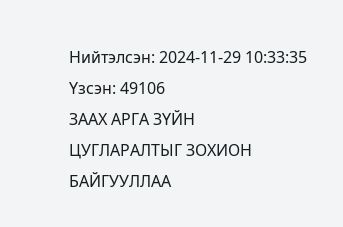Нийтэлсэн: 2024-11-29 10:33:35 Үзсэн: 49106
ЗААХ АРГА ЗҮЙН ЦУГЛАРАЛТЫГ ЗОХИОН БАЙГУУЛЛАА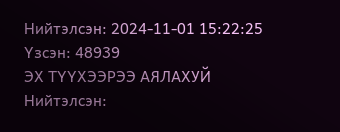Нийтэлсэн: 2024-11-01 15:22:25 Үзсэн: 48939
ЭХ ТҮҮХЭЭРЭЭ АЯЛАХУЙ
Нийтэлсэн: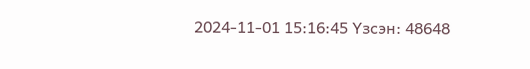2024-11-01 15:16:45 Үзсэн: 48648